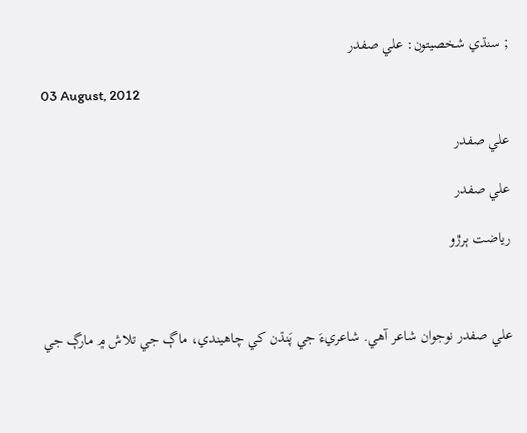; سنڌي شخصيتون: علي صفدر

03 August, 2012

علي صفدر

علي صفدر

رياضت ٻرڙو



علي صفدر نوجوان شاعر آهي. شاعريءَ جي پَنڌن کي چاهيندي، ماڳ جي تلاش ۾ مارڳ جي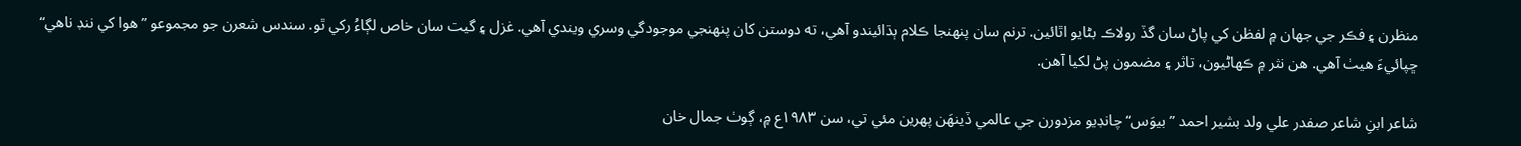منظرن ۽ فڪر جي جھان ۾ لفظن کي پاڻ سان گڏ رولاڪ بڻايو اٿائين. ترنم سان پنهنجا ڪلام ٻڌائيندو آهي، ته دوستن کان پنهنجي موجودگي وسري ويندي آهي. غزل ۽ گيت سان خاص لڳاءُ رکي ٿو. سندس شعرن جو مجموعو ”هوا کي ننڊ ناهي“ ڇپائيءَ هيٺ آهي. هن نثر ۾ ڪهاڻيون، تاثر ۽ مضمون پڻ لکيا آهن.

شاعر ابنِ شاعر صفدر علي ولد بشير احمد ”بيوَس“ چانڊيو مزدورن جي عالمي ڏينهَن پهرين مئي تي، سن ۱۹۸۳ع ۾، ڳوٺ جمال خان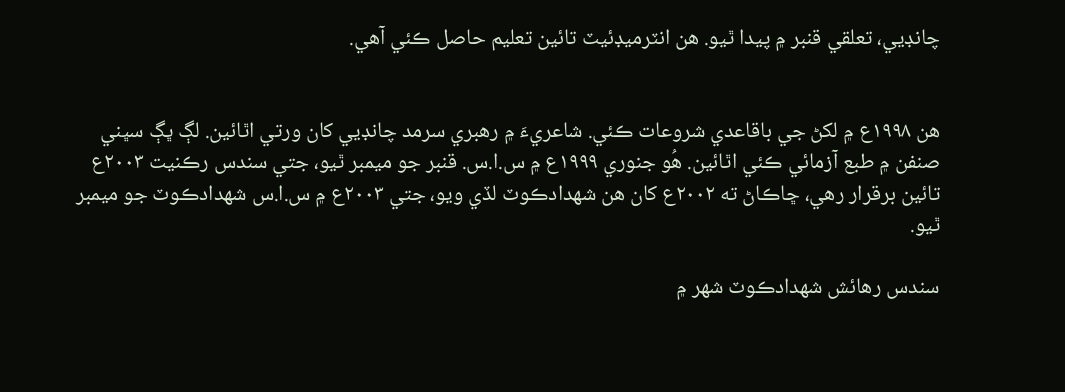چانڊيي، تعلقي قنبر ۾ پيدا ٿيو. هن انٽرميڊئيٽ تائين تعليم حاصل ڪئي آهي.


هن ۱۹۹۸ع ۾ لکڻ جي باقاعدي شروعات ڪئي. شاعريءَ ۾ رهبري سرمد چانڊيي کان ورتي اٿائين. لڳ ڀڳ سڀني صنفن ۾ طبع آزمائي ڪئي اٿائين. هُو جنوري ۱۹۹۹ع ۾ س.ا.س. قنبر جو ميمبر ٿيو، جتي سندس رڪنيت ۲۰۰۳ع تائين برقرار رهي، ڇاڪاڻ ته ۲۰۰۲ع کان هن شهدادڪوٽ لڏي ويو، جتي ۲۰۰۳ع ۾ س.ا.س شهدادڪوٽ جو ميمبر ٿيو.

سندس رهائش شهدادڪوٽ شهر ۾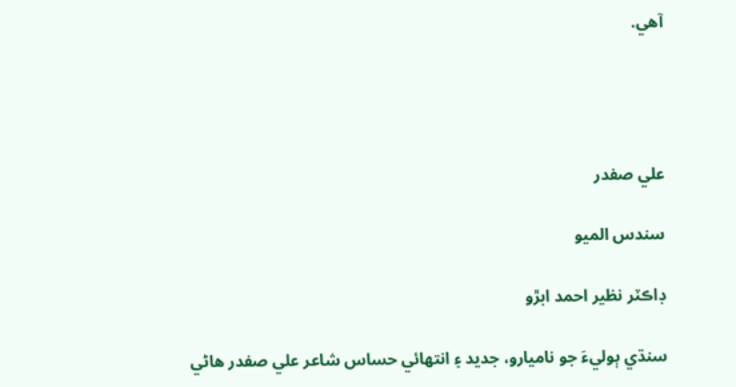آهي.




علي صفدر

سندس الميو

ڊاڪٽر نظير احمد ابڙو

سنڌي ٻوليءَ جو ناميارو، جديد ۽ انتهائي حساس شاعر علي صفدر هاڻي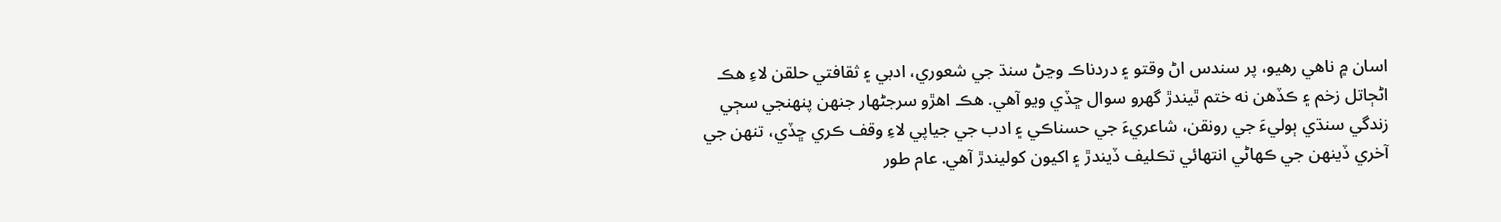اسان ۾ ناهي رهيو، پر سندس اڻ وقتو ۽ دردناڪ وڃڻ سنڌ جي شعوري، ادبي ۽ ثقافتي حلقن لاءِ هڪ اڻڄاتل زخم ۽ ڪڏهن نه ختم ٿيندڙ گهرو سوال ڇڏي ويو آهي. هڪ اهڙو سرجڻهار جنهن پنهنجي سڄي زندگي سنڌي ٻوليءَ جي رونقن، شاعريءَ جي حسناڪي ۽ ادب جي جياپي لاءِ وقف ڪري ڇڏي، تنهن جي آخري ڏينهن جي ڪهاڻي انتهائي تڪليف ڏيندڙ ۽ اکيون کوليندڙ آهي. عام طور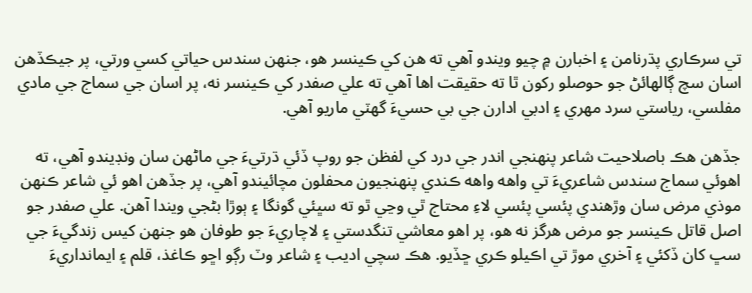تي سرڪاري پڌرنامن ۽ اخبارن ۾ چيو ويندو آهي ته هن کي ڪينسر هو، جنهن سندس حياتي کسي ورتي، پر جيڪڏهن اسان سچ ڳالهائڻ جو حوصلو رکون ٿا ته حقيقت اها آهي ته علي صفدر کي ڪينسر نه، پر اسان جي سماج جي مادي مفلسي، رياستي سرد مهري ۽ ادبي ادارن جي بي حسيءَ گهٽي ماريو آهي.

جڏهن هڪ باصلاحيت شاعر پنهنجي اندر جي درد کي لفظن جو روپ ڏئي ڌرتيءَ جي ماڻهن سان ونڊيندو آهي، ته اهوئي سماج سندس شاعريءَ تي واهه واهه ڪندي پنهنجيون محفلون مچائيندو آهي، پر جڏهن اهو ئي شاعر ڪنهن موذي مرض سان وڙهندي پئسي پئسي لاءِ محتاج ٿي وڃي ٿو ته سڀئي گونگا ۽ ٻوڙا بڻجي ويندا آهن. علي صفدر جو اصل قاتل ڪينسر جو مرض هرگز نه هو، پر اهو معاشي تنگدستي ۽ لاچاريءَ جو طوفان هو جنهن کيس زندگيءَ جي سڀ کان ڏکئي ۽ آخري موڙ تي اڪيلو ڪري ڇڏيو. هڪ سچي اديب ۽ شاعر وٽ رڳو اڇو ڪاغذ، قلم ۽ ايمانداريءَ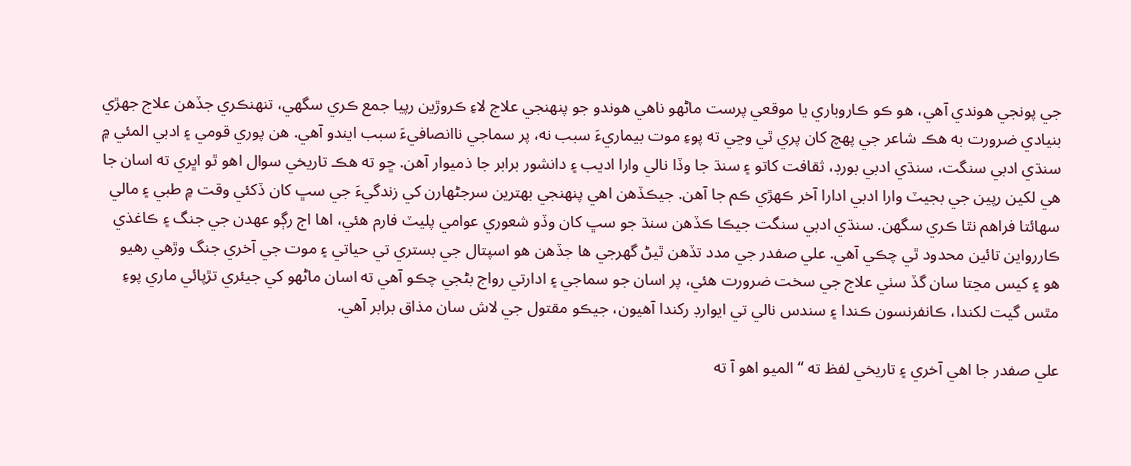جي پونجي هوندي آهي، هو ڪو ڪاروباري يا موقعي پرست ماڻهو ناهي هوندو جو پنهنجي علاج لاءِ ڪروڙين رپيا جمع ڪري سگهي، تنهنڪري جڏهن علاج جهڙي بنيادي ضرورت به هڪ شاعر جي پهچ کان پري ٿي وڃي ته پوءِ موت بيماريءَ سبب نه، پر سماجي ناانصافيءَ سبب ايندو آهي. هن پوري قومي ۽ ادبي المئي ۾ سنڌي ادبي سنگت، سنڌي ادبي بورڊ، ثقافت کاتو ۽ سنڌ جا وڏا نالي وارا اديب ۽ دانشور برابر جا ذميوار آهن. ڇو ته هڪ تاريخي سوال اهو ٿو اڀري ته اسان جا هي لکين رپين جي بجيٽ وارا ادبي ادارا آخر ڪهڙي ڪم جا آهن. جيڪڏهن اهي پنهنجي بهترين سرجڻهارن کي زندگيءَ جي سڀ کان ڏکئي وقت ۾ طبي ۽ مالي سهائتا فراهم نٿا ڪري سگهن. سنڌي ادبي سنگت جيڪا ڪڏهن سنڌ جو سڀ کان وڏو شعوري عوامي پليٽ فارم هئي، اها اڄ رڳو عهدن جي جنگ ۽ ڪاغذي ڪاررواين تائين محدود ٿي چڪي آهي. علي صفدر جي مدد تڏهن ٿيڻ گهرجي ها جڏهن هو اسپتال جي بستري تي حياتي ۽ موت جي آخري جنگ وڙهي رهيو هو ۽ کيس مڃتا سان گڏ سٺي علاج جي سخت ضرورت هئي، پر اسان جو سماجي ۽ ادارتي رواج بڻجي چڪو آهي ته اسان ماڻهو کي جيئري تڙپائي ماري پوءِ مٿس گيت لکندا، ڪانفرنسون ڪندا ۽ سندس نالي تي ايوارڊ رکندا آهيون، جيڪو مقتول جي لاش سان مذاق برابر آهي.

علي صفدر جا اهي آخري ۽ تاريخي لفظ ته “الميو اهو آ ته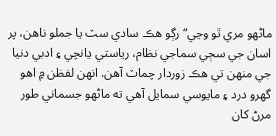ماڻهو مري ٿو وڃي“ رڳو هڪ سادي سٽ يا جملو ناهن، پر اسان جي سڄي سماجي نظام، رياستي ڍانچي ۽ ادبي دنيا جي منهن تي هڪ زوردار چماٽ آهن. انهن لفظن ۾ اهو گهرو درد ۽ مايوسي سمايل آهي ته ماڻهو جسماني طور مرڻ کان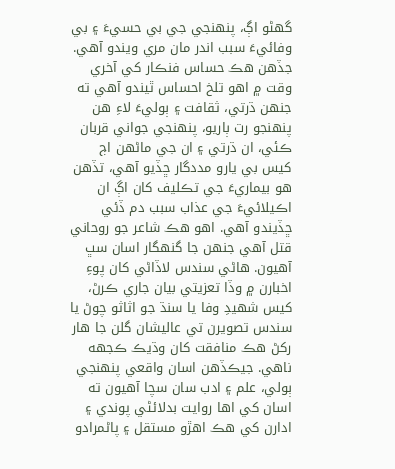گهڻو اڳ، پنھنجي جي بي حسيءَ ۽ بي وفائيءَ سبب اندر مان مري ويندو آهي. جڏهن هڪ حساس فنڪار کي آخري وقت ۾ اهو تلخ احساس ٿيندو آهي ته جنهن ڌرتي، ثقافت ۽ ٻوليءَ لاءِ هن پنهنجو رت ٻاريو، پنهنجي جواني قربان ڪئي، ان ڌرتي ۽ ان جي ماڻهن اڄ کيس بي يارو مددگار ڇڏيو آهي، تڏهن هو بيماريءَ جي تڪليف کان اڳ ان اڪيلائيءَ جي عذاب سبب دم ڏئي ڇڏيندو آهي. اهو هڪ شاعر جو روحاني قتل آهي جنهن جا گنهگار اسان سڀ آهيون. هاڻي سندس لاڏاڻي کان پوءِ اخبارن ۾ وڏا تعزيتي بيان جاري ڪرڻ، کيس شهيدِ وفا يا سنڌ جو اثاثو چوڻ يا سندس تصويرن تي عاليشان گلن جا هار رکڻ هڪ منافقت کان وڌيڪ ڪجهه ناهي. جيڪڏهن اسان واقعي پنهنجي ٻولي، علم ۽ ادب سان سچا آهيون ته اسان کي اها روايت بدلائڻي پوندي ۽ ادارن کي هڪ اهڙو مستقل ۽ پاڻمرادو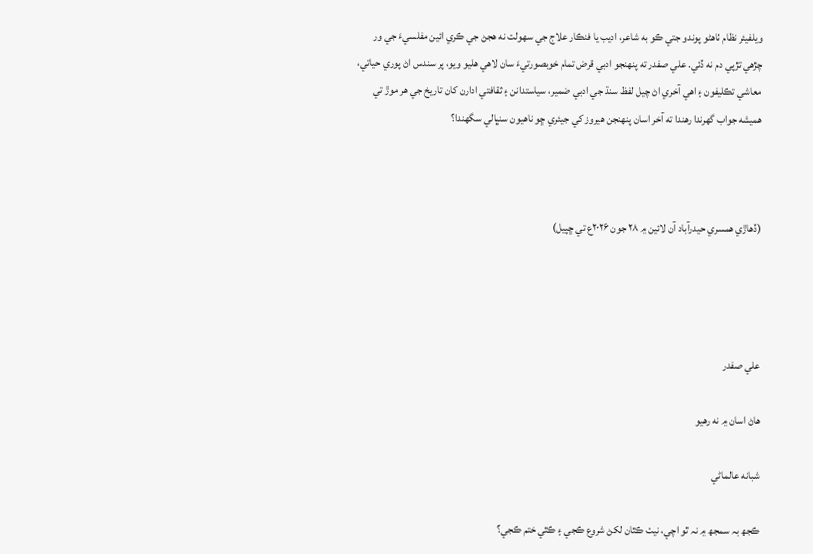ويلفيئر نظام ٺاهڻو پوندو جتي ڪو به شاعر، اديب يا فنڪار علاج جي سهولت نه هجڻ جي ڪري ائين مفلسيءَ جي ور چڙهي تڙپي دم نه ڏئي. علي صفدر ته پنهنجو ادبي قرض تمام خوبصورتيءَ سان لاهي هليو ويو، پر سندس اڻ پوري حياتي، معاشي تڪليفون ۽ اهي آخري اڻ چيل لفظ سنڌ جي ادبي ضمير، سياستدانن ۽ ثقافتي ادارن کان تاريخ جي هر موڙ تي هميشه جواب گهرندا رهندا ته آخر اسان پنهنجن هيروز کي جيئري ڇو ناهيون سنڀالي سگهندا؟



(ڏھاڙي ھمسري حيدرآباد آن لائين ۾ ۲۸ جون ۲۰۲۶ع تي ڇپيل)




علي صفدر

ھاڻ اسان ۾ نه رهيو

شبانه عالماڻي

ڪجھ بہ سمجھ ۾ نہ ٿو اچي، نيٺ ڪٿان لکڻ شروع ڪجي ۽ ڪٿي ختم ڪجي؟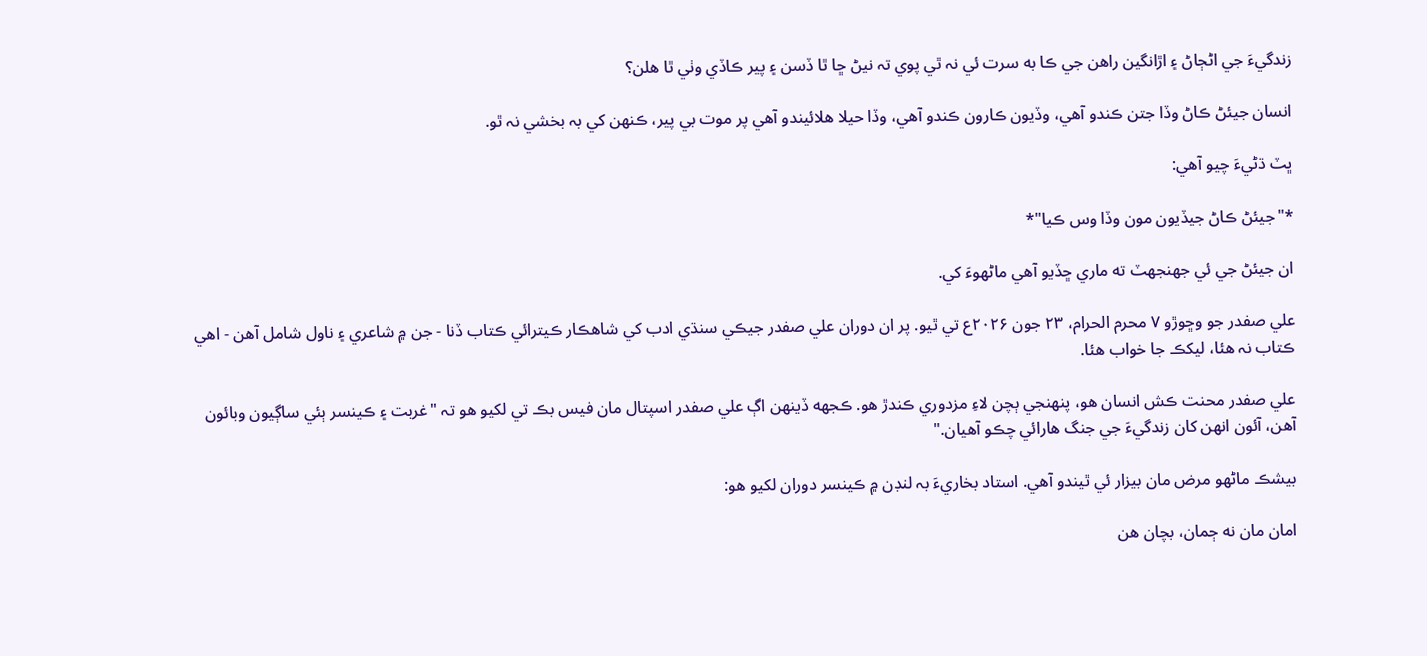زندگيءَ جي اڻڄاڻ ۽ اڙانگين راهن جي ڪا به سرت ئي نہ ٿي پوي تہ نيڻ ڇا ٿا ڏسن ۽ پير ڪاڏي وٺي ٿا هلن؟

انسان جيئڻ ڪاڻ وڏا جتن ڪندو آهي، وڏيون ڪارون ڪندو آهي، وڏا حيلا هلائيندو آهي پر موت بي پير، ڪنهن کي بہ بخشي نہ ٿو.

ڀٽ ڌڻيءَ چيو آهي:

*"جيئڻ ڪاڻ جيڏيون مون وڏا وس ڪيا"*

ان جيئڻ جي ئي جهنجهٽ ته ماري ڇڏيو آهي ماڻھوءَ کي.

علي صفدر جو وڇوڙو ۷ محرم الحرام، ۲۳ جون ۲۰۲۶ع تي ٿيو. پر ان دوران علي صفدر جيڪي سنڌي ادب کي شاهڪار ڪيترائي ڪتاب ڏنا - جن ۾ شاعري ۽ ناول شامل آهن - اهي ڪتاب نہ هئا، ليکڪ جا خواب هئا.

علي صفدر محنت ڪش انسان هو، پنھنجي ٻچن لاءِ مزدوري ڪندڙ هو. ڪجهه ڏينھن اڳ علي صفدر اسپتال مان فيس بڪ تي لکيو هو تہ "غربت ۽ ڪينسر ٻئي ساڳيون وبائون آهن، آئون انھن کان زندگيءَ جي جنگ هارائي چڪو آهيان."

بيشڪ ماڻھو مرض مان بيزار ئي ٿيندو آهي. استاد بخاريءَ بہ لنڊن ۾ ڪينسر دوران لکيو هو:

امان مان نه ڄمان، بچان هن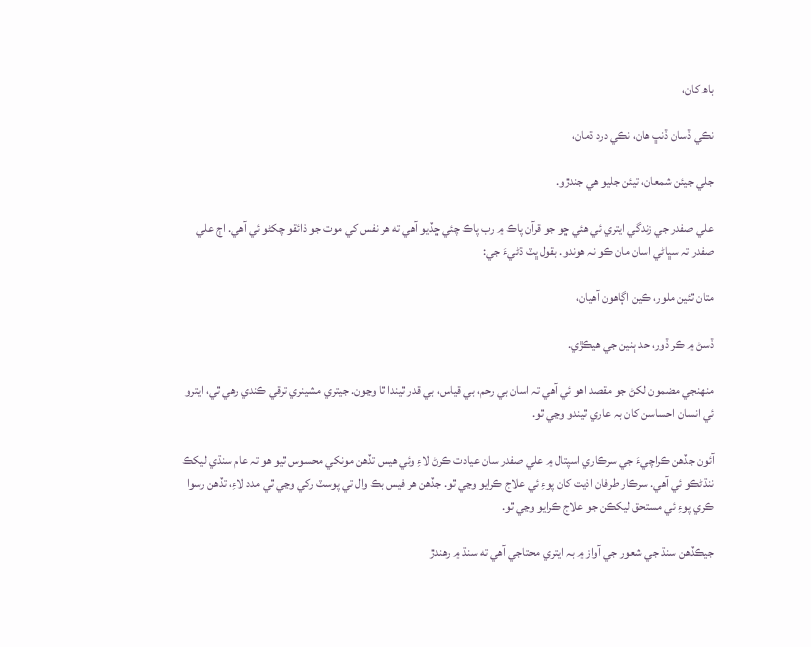باھ کان،

نڪي ڏسان ڏنڀ هان، نڪي درد ڌمان،

جلي جيئن شمعان، تيئن جليو هي جندڙو.

علي صفدر جي زندگي ايتري ئي هئي ڇو جو قرآن پاڪ ۾ رب پاڪ چئي ڇڏيو آهي ته هر نفس کي موت جو ذائقو چکڻو ئي آهي. اڄ علي صفدر تہ سڀاڻي اسان مان ڪو نہ هوندو. بقول ڀٽ ڌڻيءَ جي:

متان ٿئين ملور، ڪين اڳاهون آهيان،

ڏسڻ ۾ ڪر ڏور، حد ٻنين جي هيڪڙي.

منھنجي مضمون لکڻ جو مقصد اهو ئي آهي تہ اسان بي رحم، بي قياس، بي قدر ٿيندا ٿا وڃون. جيتري مشينري ترقي ڪندي رهي ٿي، ايترو ئي انسان احساسن کان بہ عاري ٿيندو وڃي ٿو.

آئون جڏهن ڪراچيءَ جي سرڪاري اسپتال ۾ علي صفدر سان عيادت ڪرڻ لاءِ وئي هيس تڏهن مونکي محسوس ٿيو هو تہ عام سنڌي ليکڪ ننڌڻڪو ئي آهي. سرڪار طرفان اذيت کان پوءِ ئي علاج ڪرايو وڃي ٿو. جڏهن هر فيس بڪ وال تي پوسٽ رکي وڃي ٿي مدد لاءِ، تڏهن رسوا ڪري پوءِ ئي مستحق ليکڪن جو علاج ڪرايو وڃي ٿو.

جيڪڏهن سنڌ جي شعور جي آواز ۾ بہ ايتري محتاجي آهي ته سنڌ ۾ رهندڙ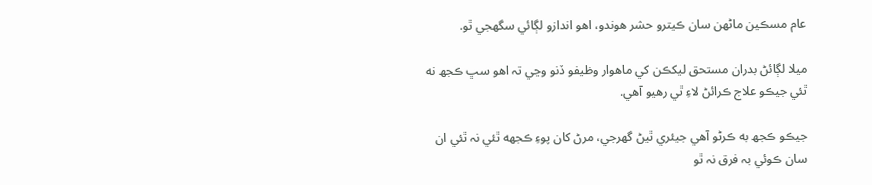عام مسڪين ماڻھن سان ڪيترو حشر هوندو، اهو اندازو لڳائي سگهجي ٿو.

ميلا لڳائڻ بدران مستحق ليکڪن کي ماهوار وظيفو ڏنو وڃي تہ اهو سڀ ڪجھ نه ٿئي جيڪو علاج ڪرائڻ لاءِ ٿي رهيو آهي.

جيڪو ڪجھ به ڪرڻو آهي جيئري ٿيڻ گهرجي، مرڻ کان پوءِ ڪجهه ٿئي نہ ٿئي ان سان ڪوئي بہ فرق نہ ٿو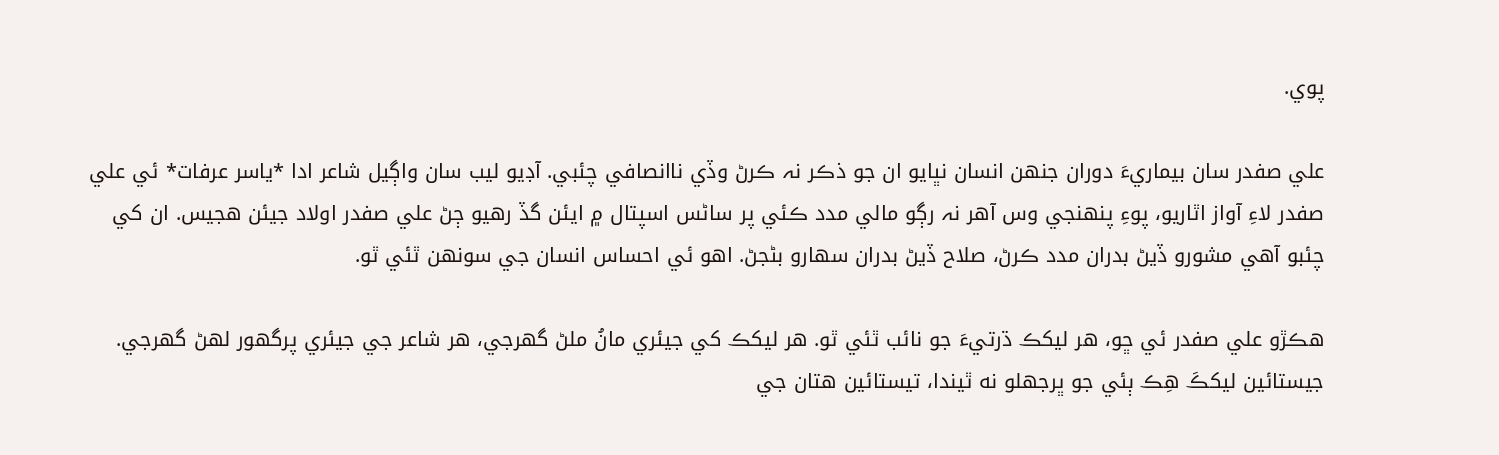پوي.

علي صفدر سان بيماريءَ دوران جنهن انسان نڀايو ان جو ذڪر نہ ڪرڻ وڏي ناانصافي چئبي. آڊيو ليب سان واڳيل شاعر ادا *ياسر عرفات* ئي علي صفدر لاءِ آواز اٿاريو، پوءِ پنهنجي وس آهر نہ رڳو مالي مدد ڪئي پر ساڻس اسپتال ۾ ايئن گڏ رهيو ڄڻ علي صفدر اولاد جيئن هجيس. ان کي چئبو آهي مشورو ڏيڻ بدران مدد ڪرڻ، صلاح ڏيڻ بدران سھارو بڻجڻ. اهو ئي احساس انسان جي سونھن ٿئي ٿو.

هڪڙو علي صفدر ئي ڇو، هر ليکڪ ڌرتيءَ جو نائب ٿئي ٿو. هر ليکڪ کي جيئري مانُ ملڻ گهرجي، هر شاعر جي جيئري پرگهور لھڻ گهرجي. جيستائين ليکڪَ هِڪ ٻئي جو ڀرجهلو نه ٿيندا، تيستائين هتان جي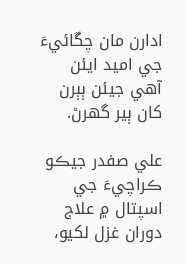ادارن مان چڱائيءَ جي اميد ايئن آهي جيئن ٻٻرن کان ٻير گهرڻ.

علي صفدر جيڪو ڪراچيءَ جي اسپتال ۾ علاج دوران غزل لکيو،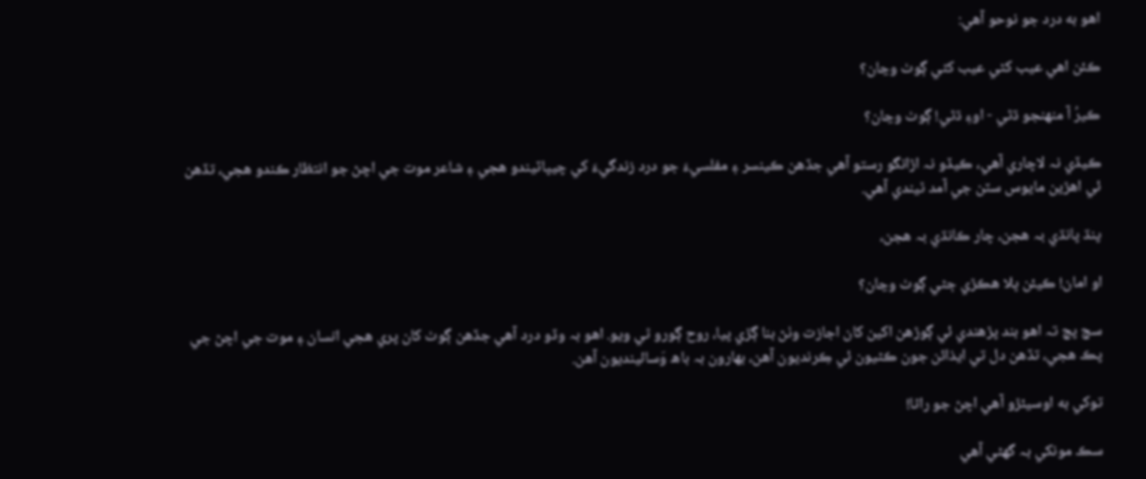اهو به درد جو نوحو آهي:

ڪئن اهي عيب کڻي عيب کڻي ڳوٺ وڃان؟

ڪيرُ آ منهنجو ڌڻي - اوءِ ڌڻي! ڳوٺ وڃان؟

ڪيڏي نہ لاچاري آهي، ڪيڏو نہ اڙانگو رستو آهي جڏهن ڪينسر ۽ مفلسيءَ جو درد زندگيءَ کي چيپاٽيندو هجي ۽ شاعر موت جي اچڻ جو انتظار ڪندو هجي، تڏهن ئي اهڙين مايوس سٽن جي آمد ٿيندي آهي.

پنڌ پانڌي بہ هجن، چار ڪانڌي بہ هجن،

او امان! ڪيئن ڀلا هڪڙي ڄڻي ڳوٺ وڃان؟

سچ پچ تہ اهو بند پڙهندي ئي ڳوڙهن اکين کان اجازت وٺڻ بنا ڳڙي پيا، روح ڳورو ٿي ويو. اهو بہ وڏو درد آهي جڏهن ڳوٺ کان پري هجي انسان ۽ موت جي اچڻ جي پڪ هجي، تڏهن دل تي ايذائن جون ڪڻيون ئي ڪِرنديون آهن، بھارون بہ باھ وَسائينديون آهن.

توکي به اوسيئڙو آهي اچڻ جو راڻا!

سڪ مونکي بہ گهڻي آهي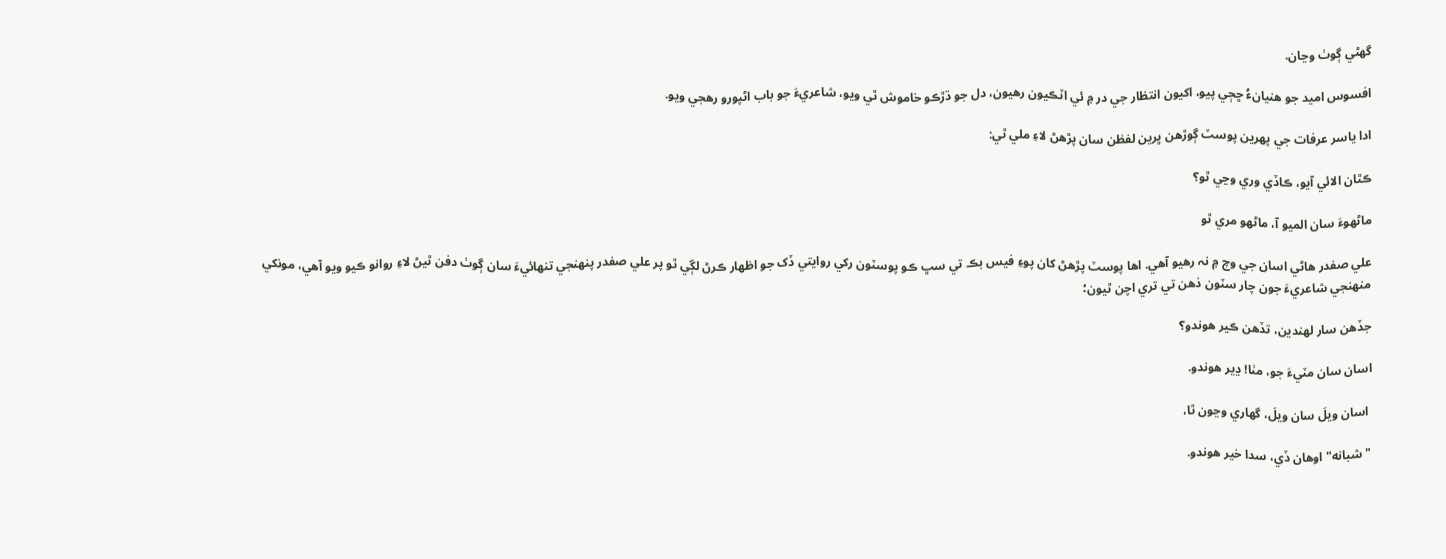گهڻي ڳوٺ وڃان.

افسوس اميد جو هنيانءُ ڇڄي پيو، اکيون انتظار جي در ۾ ئي اٽڪيون رهيون، دل جو ڌڙڪو خاموش ٿي ويو، شاعريءَ جو باب اڻپورو رهجي ويو.

ادا ياسر عرفات جي پھرين پوسٽ ڳوڙهن ڀرين لفظن سان پڙهڻ لاءِ ملي ٿي:

ڪٿان الائي آيو، ڪاڏي وري وڃي ٿو؟

ماڻھوءَ سان الميو آ، ماڻھو مري ٿو

علي صفدر هاڻي اسان جي وچ ۾ نہ رهيو آهي. اها پوسٽ پڙهڻ کان پوءِ فيس بڪ تي سڀ ڪو پوسٽون رکي روايتي ڏک جو اظھار ڪرڻ لڳي ٿو پر علي صفدر پنھنجي تنھائيءَ سان ڳوٺ دفن ٿيڻ لاءِ روانو ڪيو ويو آهي، مونکي منھنجي شاعريءَ جون چار سٽون ذهن تي تري اچن ٿيون؛

جڏهن سار لھندين، تڏهن ڪير هوندو؟

اسان سان مٽيءَ جو، مٺا! ڍير هوندو.

 اسان ويلَ سان ويلَ، گهاري وڃون ٿا،

"شبانه" اوهان ڏي، سدا خير هوندو.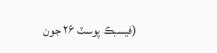(فيسبڪ پوسٽ ۲۶ جون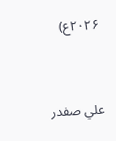۲۰۲۶ع)




علي صفدر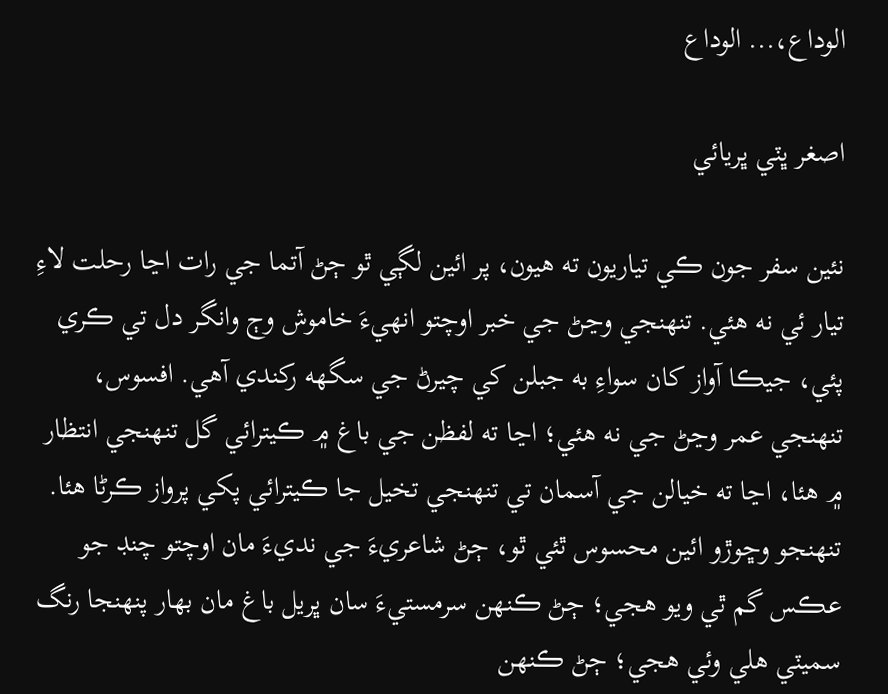الوداع،... الوداع

اصغر ڀٽي ڀريائي

نئين سفر جون ڪي تياريون ته هيون، پر ائين لڳي ٿو ڄڻ آتما جي رات اڃا رحلت لاءِ تيار ئي نه هئي. تنهنجي وڃڻ جي خبر اوچتو انهيءَ خاموش وڄ وانگر دل تي ڪري پئي، جيڪا آواز کان سواءِ به جبلن کي چيرڻ جي سگهه رکندي آهي. افسوس، تنهنجي عمر وڃڻ جي نه هئي؛ اڃا ته لفظن جي باغ ۾ ڪيترائي گل تنهنجي انتظار ۾ هئا، اڃا ته خيالن جي آسمان تي تنهنجي تخيل جا ڪيترائي پکي پرواز ڪرڻا هئا. تنهنجو وڇوڙو ائين محسوس ٿئي ٿو، ڄڻ شاعريءَ جي نديءَ مان اوچتو چنڊ جو عڪس گم ٿي ويو هجي؛ ڄڻ ڪنهن سرمستيءَ سان ڀريل باغ مان بهار پنهنجا رنگ سميٽي هلي وئي هجي؛ ڄڻ ڪنهن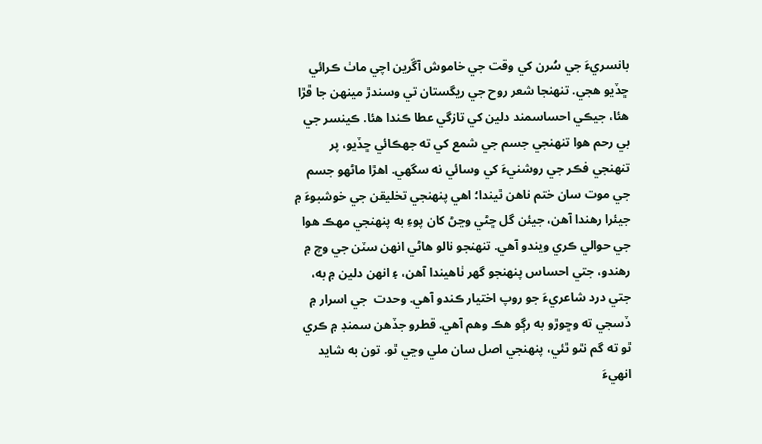بانسريءَ جي سُرن کي وقت جي خاموش آڱرين اچي ماٺ ڪرائي ڇڏيو هجي. تنهنجا شعر روح جي ريگستان تي وسندڙ مينهن جا ڦڙا هئا، جيڪي احساسمند دلين کي تازگي عطا ڪندا هئا. ڪينسر جي بي رحم هوا تنهنجي جسم جي شمع کي ته جهڪائي ڇڏيو، پر تنهنجي فڪر جي روشنيءَ کي وسائي نه سگهي. اهڙا ماڻهو جسم جي موت سان ختم ناهن ٿيندا؛ اهي پنهنجي تخليقن جي خوشبوءَ ۾ جيئرا رهندا آهن، جيئن گل ڇڻي وڃڻ کان پوءِ به پنهنجي مهڪ هوا جي حوالي ڪري ويندو آهي. تنهنجو نالو هاڻي انهن سٽن جي وچ ۾ رهندو، جتي احساس پنهنجو گهر ٺاهيندا آهن، ۽ انهن دلين ۾ به، جتي درد شاعريءَ جو روپ اختيار ڪندو آهي. وحدت  جي اسرار ۾ ڏسجي ته وڇوڙو به رڳو هڪ وهم آهي. قطرو جڏهن سمنڊ ۾ ڪري ٿو ته گم نٿو ٿئي، پنهنجي اصل سان ملي وڃي ٿو. تون به شايد انهيءَ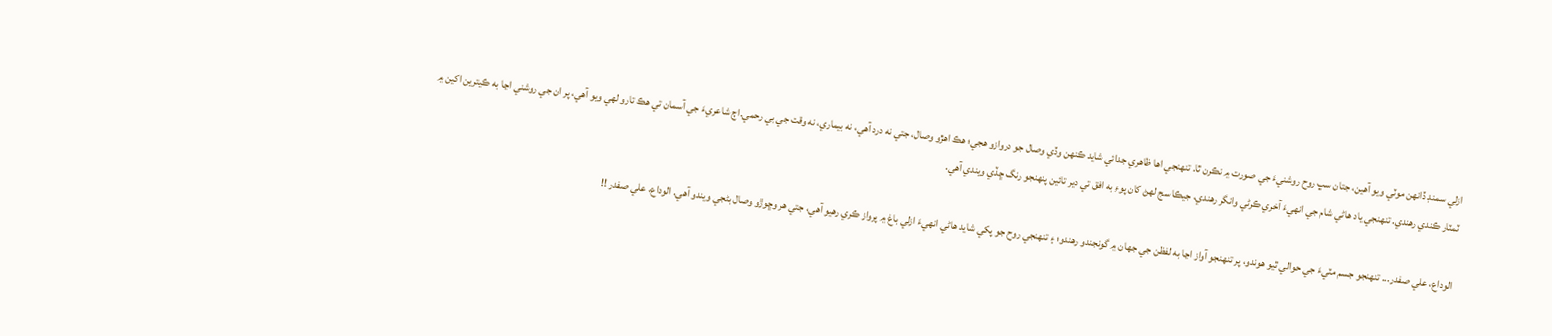ازلي سمنڊ ڏانهن موٽي ويو آهين، جتان سڀ روح روشنيءَ جي صورت ۾ نڪرن ٿا. تنهنجي اها ظاهري جدائي شايد ڪنهن وڏي وصال جو دروازو هجي؛ هڪ اهڙو وصال، جتي نه درد آهي، نه بيماري، نه وقت جي بي رحمي.اڄ شاعريءَ جي آسمان تي هڪ تارو لهي ويو آهي، پر ان جي روشني اڃا به ڪيترين اکين ۾ ٽمٽار ڪندي رهندي. تنهنجي ياد هاڻي شام جي انهيءَ آخري ڪرڻي وانگر رهندي، جيڪا سج لهڻ کان پوءِ به افق تي دير تائين پنهنجو رنگ ڇڏي ويندي آهي.

الوداع، علي صفدر... تنهنجو جسم مٽيءَ جي حوالي ٿيو هوندو، پر تنهنجو آواز اڃا به لفظن جي جهان ۾ گونجندو رهندو؛ ۽ تنهنجي روح جو پکي شايد هاڻي انهيءَ ازلي باغ ۾ پرواز ڪري رهيو آهي، جتي هر وڇوڙو وصال بڻجي ويندو آهي. الوداع، علي صفدر !!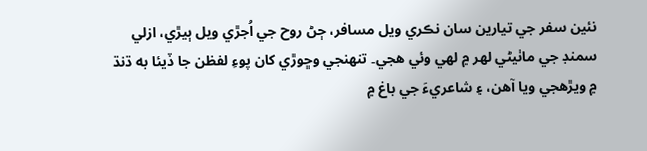نئين سفر جي تيارين سان نڪري ويل مسافر، ڄڻ روح جي اُجڙي ويل ٻيڙي، ازلي سمنڊ جي ماٺيڻي لهر ۾ لهي وئي هجي۔ تنهنجي وڇوڙي کان پوءِ لفظن جا ڏيئا به ڌنڌ ۾ ويڙهجي ويا آهن، ۽ شاعريءَ جي باغ ۾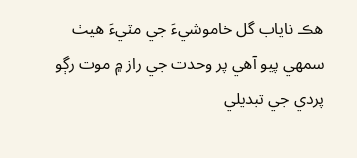هڪ ناياب گل خاموشيءَ جي مٽيءَ هيٺ سمهي پيو آهي پر وحدت جي راز ۾ موت رڳو پردي جي تبديلي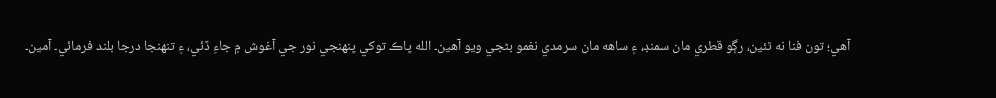آهي؛ تون فنا نه ٿئين، رڳو قطري مان سمنڊ، ۽ ساهه مان سرمدي نغمو بڻجي ويو آهين۔ الله پاڪ توکي پنهنجي نور جي آغوش ۾ جاءِ ڏئي، ۽ تنهنجا درجا بلند فرمائي۔ آمين۔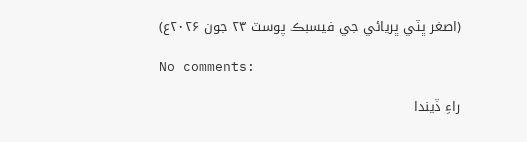(اصغر ڀٽي ڀريائي جي فيسبڪ پوسٽ ۲۳ جون ۲۰۲۶ع)

No comments:

راءِ ڏيندا